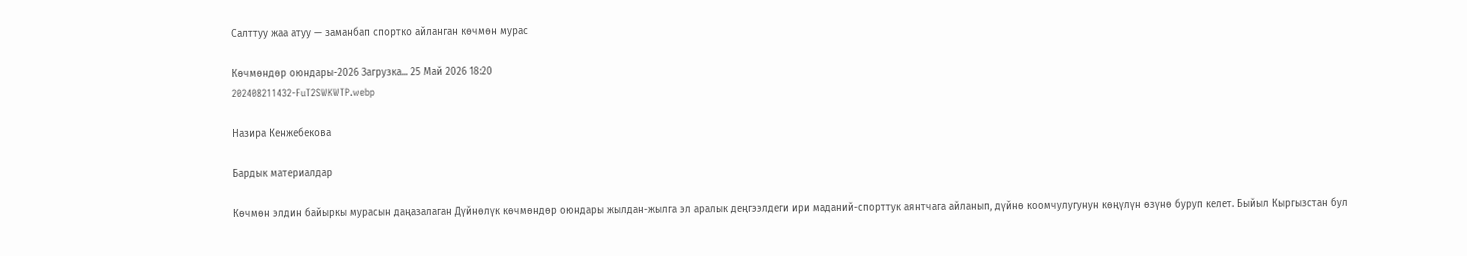Салттуу жаа атуу — заманбап спортко айланган көчмөн мурас

Көчмөндөр оюндары-2026 Загрузка... 25 Май 2026 18:20
202408211432-FuT2SWKWTP.webp

Назира Кенжебекова

Бардык материалдар

Көчмөн элдин байыркы мурасын даңазалаган Дүйнөлүк көчмөндөр оюндары жылдан-жылга эл аралык деңгээлдеги ири маданий-спорттук аянтчага айланып, дүйнө коомчулугунун көңүлүн өзүнө буруп келет. Быйыл Кыргызстан бул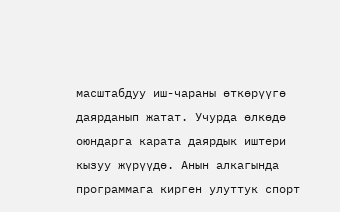масштабдуу иш-чараны өткөрүүгө даярданып жатат. Учурда өлкөдө оюндарга карата даярдык иштери кызуу жүрүүдө. Анын алкагында программага кирген улуттук спорт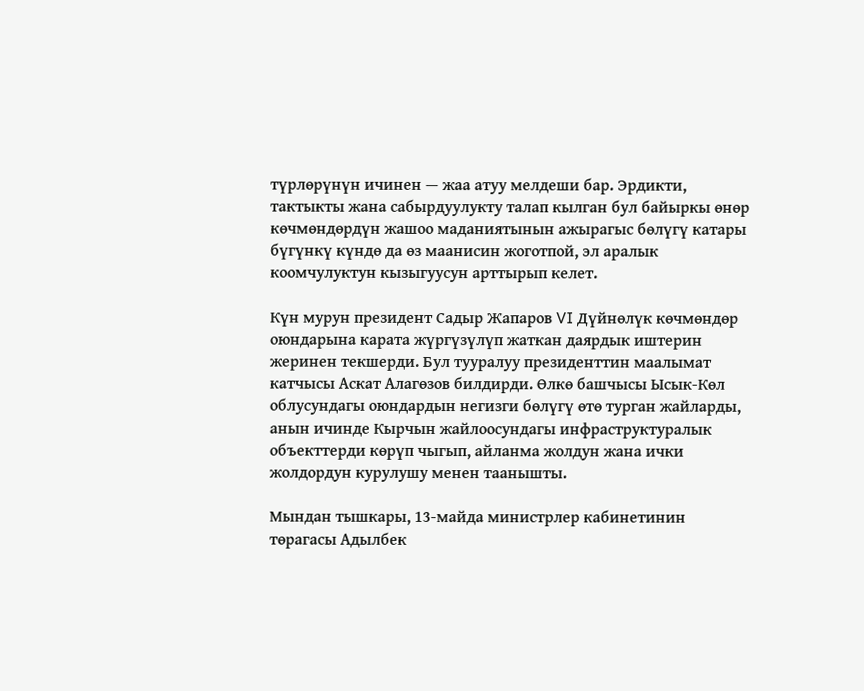түрлөрүнүн ичинен — жаа атуу мелдеши бар. Эрдикти, тактыкты жана сабырдуулукту талап кылган бул байыркы өнөр көчмөндөрдүн жашоо маданиятынын ажырагыс бөлүгү катары бүгүнкү күндө да өз маанисин жоготпой, эл аралык коомчулуктун кызыгуусун арттырып келет.

Күн мурун президент Садыр Жапаров VI Дүйнөлүк көчмөндөр оюндарына карата жүргүзүлүп жаткан даярдык иштерин жеринен текшерди. Бул тууралуу президенттин маалымат катчысы Аскат Алагөзов билдирди. Өлкө башчысы Ысык-Көл облусундагы оюндардын негизги бөлүгү өтө турган жайларды, анын ичинде Кырчын жайлоосундагы инфраструктуралык объекттерди көрүп чыгып, айланма жолдун жана ички жолдордун курулушу менен таанышты.

Мындан тышкары, 13-майда министрлер кабинетинин төрагасы Адылбек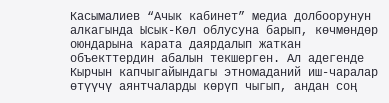Касымалиев “Ачык кабинет” медиа долбоорунун алкагында Ысык-Көл облусуна барып, көчмөндөр оюндарына карата даярдалып жаткан объекттердин абалын текшерген. Ал адегенде Кырчын капчыгайындагы этномаданий иш-чаралар өтүүчү аянтчаларды көрүп чыгып, андан соң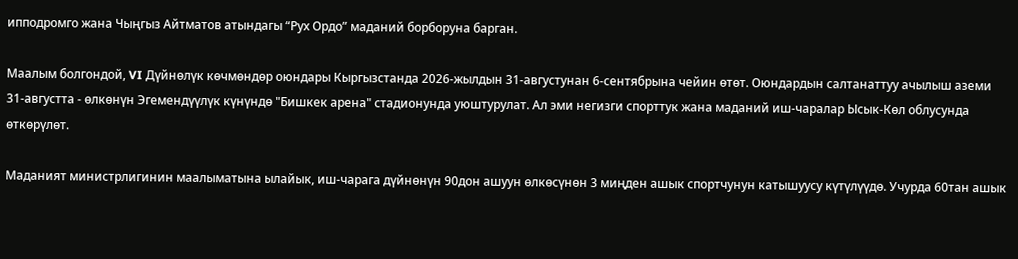ипподромго жана Чыңгыз Айтматов атындагы “Рух Ордо” маданий борборуна барган.

Маалым болгондой, VI Дүйнөлүк көчмөндөр оюндары Кыргызстанда 2026-жылдын 31-августунан 6-сентябрына чейин өтөт. Оюндардын салтанаттуу ачылыш аземи 31-августта - өлкөнүн Эгемендүүлүк күнүндө "Бишкек арена" стадионунда уюштурулат. Ал эми негизги спорттук жана маданий иш-чаралар Ысык-Көл облусунда өткөрүлөт.

Маданият министрлигинин маалыматына ылайык, иш-чарага дүйнөнүн 90дон ашуун өлкөсүнөн 3 миңден ашык спортчунун катышуусу күтүлүүдө. Учурда 60тан ашык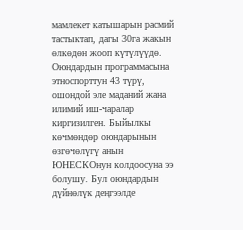мамлекет катышарын расмий тастыктап, дагы 30га жакын өлкөдөн жооп күтүлүүдө. Оюндардын программасына этноспорттун 43 түрү, ошондой эле маданий жана илимий иш-чаралар киргизилген. Быйылкы көчмөндөр оюндарынын өзгөчөлүгү анын ЮНЕСКОнун колдоосуна ээ болушу. Бул оюндардын дүйнөлүк деңгээлде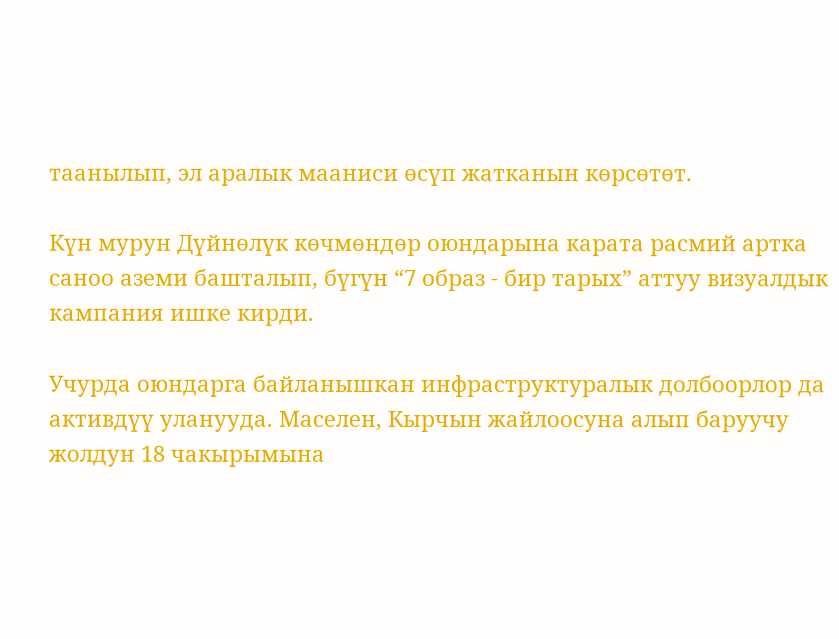таанылып, эл аралык мааниси өсүп жатканын көрсөтөт.

Күн мурун Дүйнөлүк көчмөндөр оюндарына карата расмий артка саноо аземи башталып, бүгүн “7 образ - бир тарых” аттуу визуалдык кампания ишке кирди.

Учурда оюндарга байланышкан инфраструктуралык долбоорлор да активдүү уланууда. Маселен, Кырчын жайлоосуна алып баруучу жолдун 18 чакырымына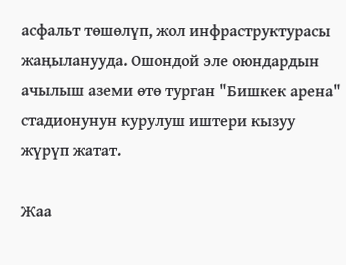асфальт төшөлүп, жол инфраструктурасы жаңыланууда. Ошондой эле оюндардын ачылыш аземи өтө турган "Бишкек арена" стадионунун курулуш иштери кызуу жүрүп жатат.

Жаа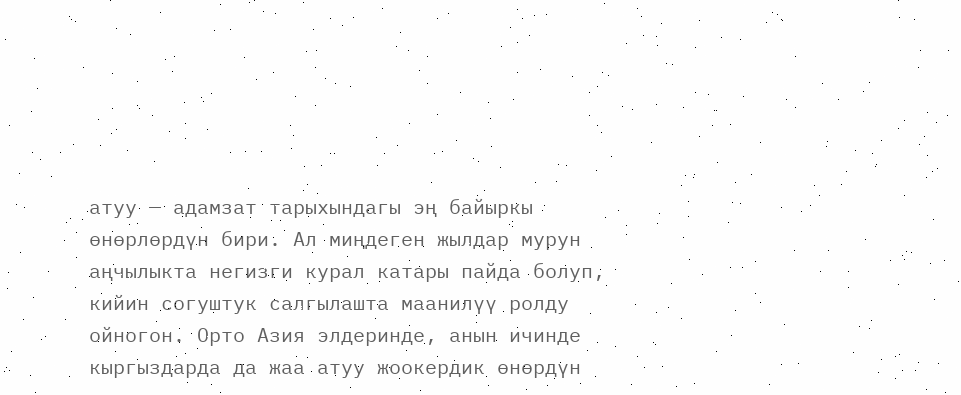атуу — адамзат тарыхындагы эң байыркы өнөрлөрдүн бири. Ал миңдеген жылдар мурун аңчылыкта негизги курал катары пайда болуп, кийин согуштук салгылашта маанилүү ролду ойногон. Орто Азия элдеринде, анын ичинде кыргыздарда да жаа атуу жоокердик өнөрдүн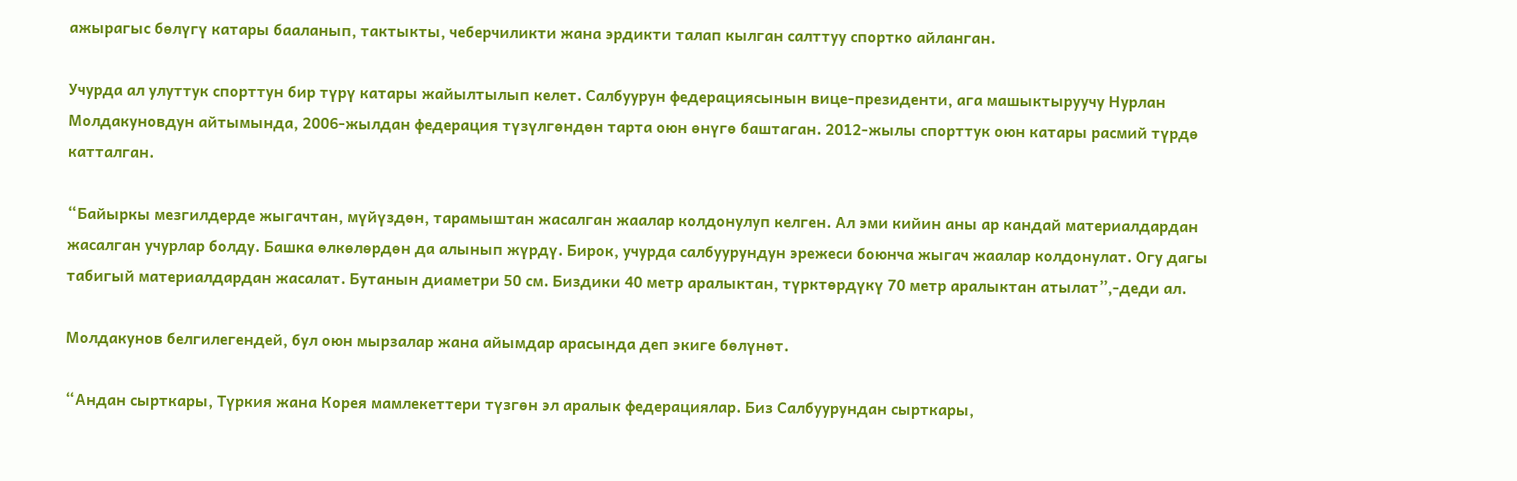ажырагыс бөлүгү катары бааланып, тактыкты, чеберчиликти жана эрдикти талап кылган салттуу спортко айланган.

Учурда ал улуттук спорттун бир түрү катары жайылтылып келет. Салбуурун федерациясынын вице-президенти, ага машыктыруучу Нурлан Молдакуновдун айтымында, 2006-жылдан федерация түзүлгөндөн тарта оюн өнүгө баштаган. 2012-жылы спорттук оюн катары расмий түрдө катталган.

“Байыркы мезгилдерде жыгачтан, мүйүздөн, тарамыштан жасалган жаалар колдонулуп келген. Ал эми кийин аны ар кандай материалдардан жасалган учурлар болду. Башка өлкөлөрдөн да алынып жүрдү. Бирок, учурда салбуурундун эрежеси боюнча жыгач жаалар колдонулат. Огу дагы табигый материалдардан жасалат. Бутанын диаметри 50 см. Биздики 40 метр аралыктан, түрктөрдүкү 70 метр аралыктан атылат”,-деди ал.

Молдакунов белгилегендей, бул оюн мырзалар жана айымдар арасында деп экиге бөлүнөт.

“Андан сырткары, Түркия жана Корея мамлекеттери түзгөн эл аралык федерациялар. Биз Салбуурундан сырткары,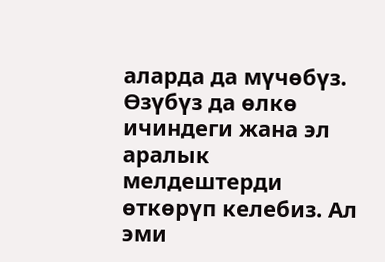аларда да мүчөбүз. Өзүбүз да өлкө ичиндеги жана эл аралык мелдештерди өткөрүп келебиз. Ал эми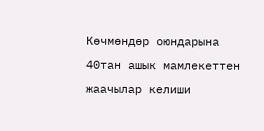Көчмөндөр оюндарына 40тан ашык мамлекеттен жаачылар келиши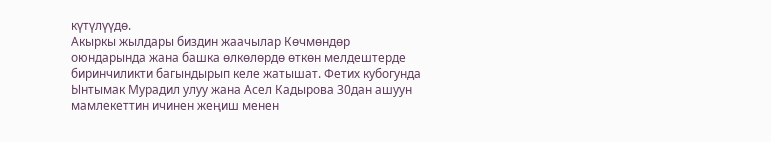күтүлүүдө.
Акыркы жылдары биздин жаачылар Көчмөндөр оюндарында жана башка өлкөлөрдө өткөн мелдештерде биринчиликти багындырып келе жатышат. Фетих кубогунда Ынтымак Мурадил улуу жана Асел Кадырова 30дан ашуун мамлекеттин ичинен жеңиш менен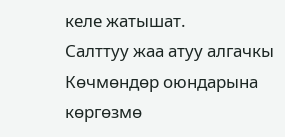келе жатышат.
Салттуу жаа атуу алгачкы Көчмөндөр оюндарына көргөзмө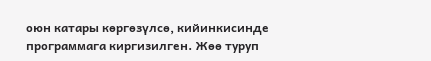оюн катары көргөзүлсө, кийинкисинде программага киргизилген. Жөө туруп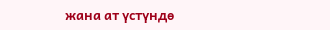жана ат үстүндө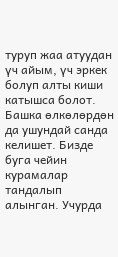туруп жаа атуудан үч айым, үч эркек болуп алты киши катышса болот. Башка өлкөлөрдөн да ушундай санда келишет. Бизде буга чейин курамалар тандалып алынган. Учурда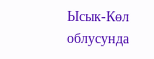Ысык-Көл облусунда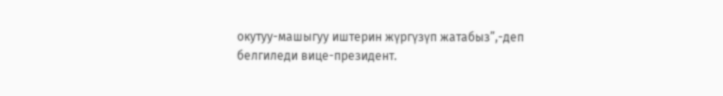окутуу-машыгуу иштерин жүргүзүп жатабыз”,-деп белгиледи вице-президент.